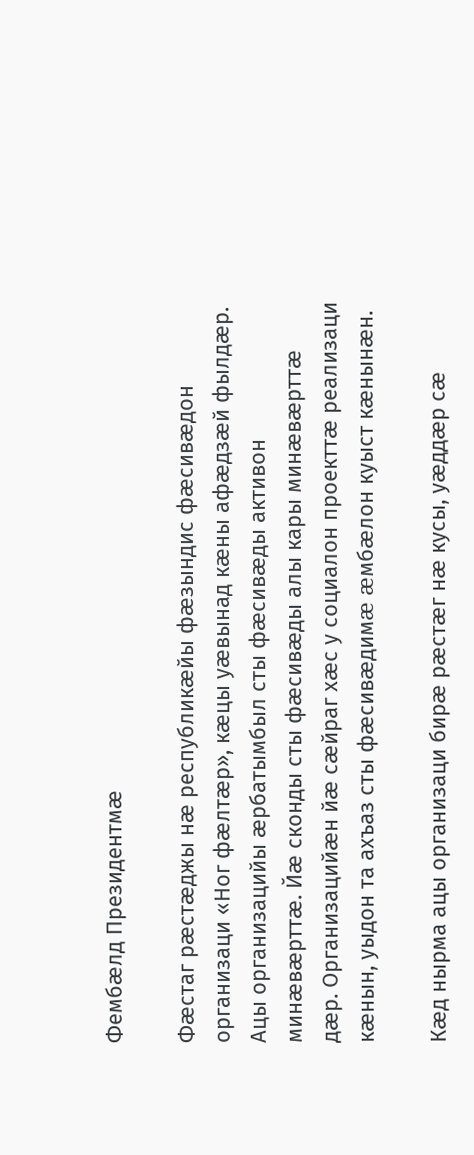Фембæлд Президентмæ

Фæстаг рæстæджы нæ республикæйы фæзындис фæсивæдон организаци «Ног фæлтæр», кæцы уæвынад кæны афæдзæй фылдæр. Ацы организацийы æрбатымбыл сты фæсивæды активон минæвæрттæ. Йæ сконды сты фæсивæды алы кары минæвæрттæ дæр. Организацийæн йæ сæйраг хæс у социалон проекттæ реализаци кæнын, уыдон та ахъаз сты фæсивæдимæ æмбæлон куыст кæнынæн.

Кæд нырма ацы организаци бирæ рæстæг нæ кусы, уæддæр сæ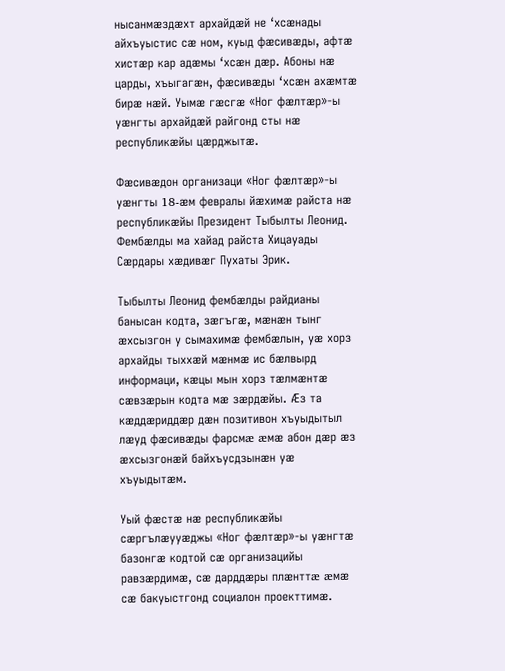нысанмæздæхт архайдæй не ‘хсæнады айхъуыстис сæ ном, куыд фæсивæды, афтæ хистæр кар адæмы ‘хсæн дæр. Абоны нæ царды, хъыгагæн, фæсивæды ‘хсæн ахæмтæ бирæ нæй. Уымæ гæсгæ «Ног фæлтæр»-ы уæнгты архайдæй райгонд сты нæ республикæйы цæрджытæ.

Фæсивæдон организаци «Ног фæлтæр»-ы уæнгты 18-æм февралы йæхимæ райста нæ республикæйы Президент Тыбылты Леонид. Фембæлды ма хайад райста Хицауады Сæрдары хæдивæг Пухаты Эрик.

Тыбылты Леонид фембæлды райдианы банысан кодта, зæгъгæ, мæнæн тынг æхсызгон у сымахимæ фембæлын, уæ хорз архайды тыххæй мæнмæ ис бæлвырд информаци, кæцы мын хорз тæлмæнтæ сæвзæрын кодта мæ зæрдæйы. Æз та кæддæриддæр дæн позитивон хъуыдытыл лæуд фæсивæды фарсмæ æмæ абон дæр æз æхсызгонæй байхъусдзынæн уæ хъуыдытæм.

Уый фæстæ нæ республикæйы сæргълæууæджы «Ног фæлтæр»-ы уæнгтæ базонгæ кодтой сæ организацийы равзæрдимæ, сæ дарддæры плæнттæ æмæ сæ бакуыстгонд социалон проекттимæ.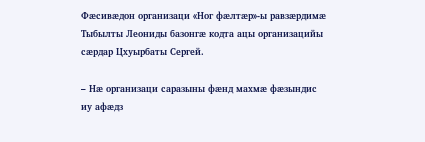Фæсивæдон организаци «Ног фæлтæр»-ы равзæрдимæ Тыбылты Леониды базонгæ кодта ацы организацийы сæрдар Цхуырбаты Сергей.

– Нæ организаци саразыны фæнд махмæ фæзындис иу афæдз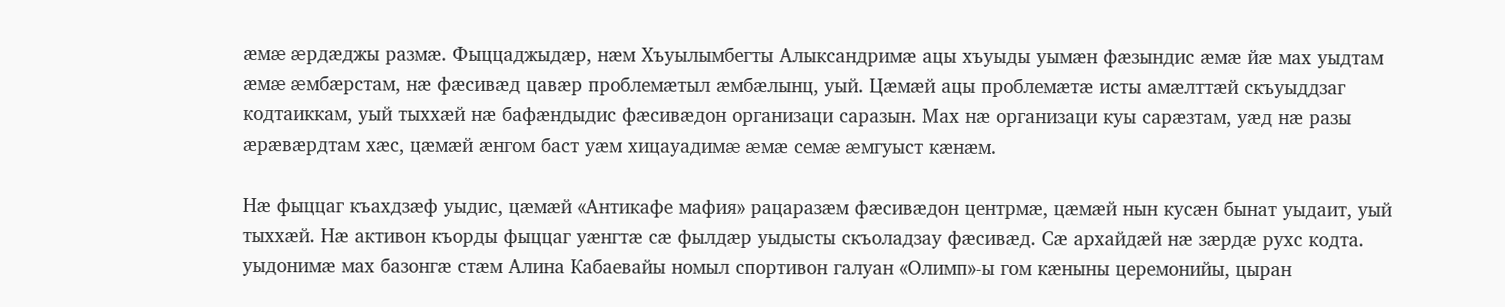æмæ æрдæджы размæ. Фыццаджыдæр, нæм Хъуылымбегты Алыксандримæ ацы хъуыды уымæн фæзындис æмæ йæ мах уыдтам æмæ æмбæрстам, нæ фæсивæд цавæр проблемæтыл æмбæлынц, уый. Цæмæй ацы проблемæтæ исты амæлттæй скъуыддзаг кодтаиккам, уый тыххæй нæ бафæндыдис фæсивæдон организаци саразын. Мах нæ организаци куы сарæзтам, уæд нæ разы æрæвæрдтам хæс, цæмæй æнгом баст уæм хицауадимæ æмæ семæ æмгуыст кæнæм.

Нæ фыццаг къахдзæф уыдис, цæмæй «Антикафе мафия» рацаразæм фæсивæдон центрмæ, цæмæй нын кусæн бынат уыдаит, уый тыххæй. Нæ активон къорды фыццаг уæнгтæ сæ фылдæр уыдысты скъоладзау фæсивæд. Сæ архайдæй нæ зæрдæ рухс кодта. уыдонимæ мах базонгæ стæм Алина Кабаевайы номыл спортивон галуан «Олимп»-ы гом кæныны церемонийы, цыран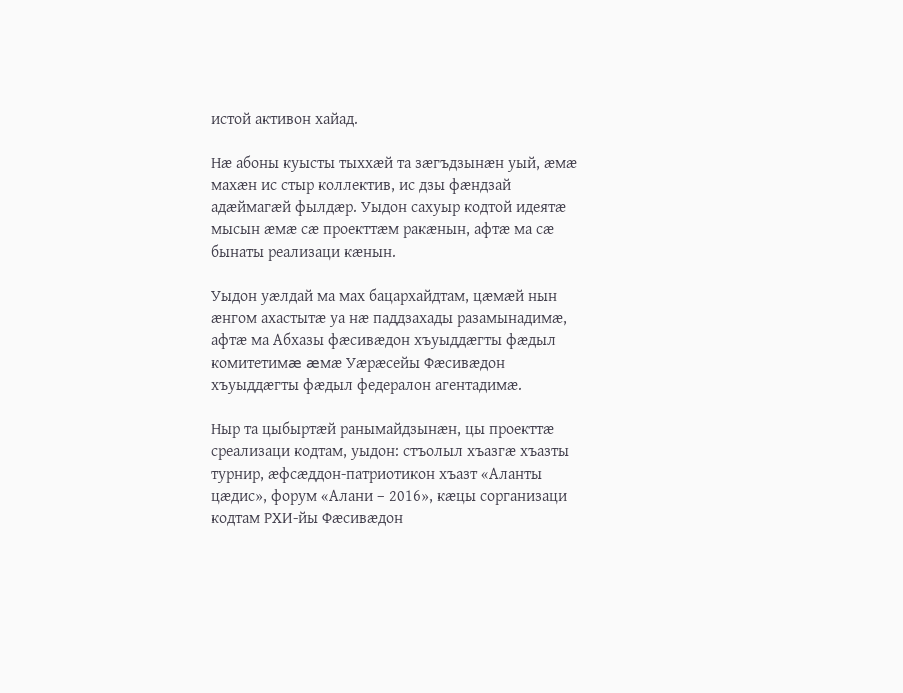истой активон хайад.

Нæ абоны куысты тыххæй та зæгъдзынæн уый, æмæ махæн ис стыр коллектив, ис дзы фæндзай адæймагæй фылдæр. Уыдон сахуыр кодтой идеятæ мысын æмæ сæ проекттæм ракæнын, афтæ ма сæ бынаты реализаци кæнын.

Уыдон уæлдай ма мах бацархайдтам, цæмæй нын æнгом ахастытæ уа нæ паддзахады разамынадимæ, афтæ ма Абхазы фæсивæдон хъуыддæгты фæдыл комитетимæ æмæ Уæрæсейы Фæсивæдон хъуыддæгты фæдыл федералон агентадимæ.

Ныр та цыбыртæй ранымайдзынæн, цы проекттæ среализаци кодтам, уыдон: стъолыл хъазгæ хъазты турнир, æфсæддон-патриотикон хъазт «Аланты цæдис», форум «Алани – 2016», кæцы сорганизаци кодтам РХИ-йы Фæсивæдон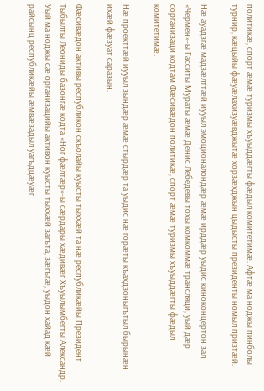политикæ, спорт æмæ туризмы хъуыддæгты фæдыл комитетимæ. Афтæ ма ноджы пинболы турнир, кæцыйы фæуæлахизуæвджытæ хорзæхджын цыдысты президенты номыл призтæй.

Нæ ауадзгæ мадзæлттæй иууыл эмоционалондæр æмæ ирддæр уыдис киноконцертон зал «Чермен»-ы Гасситы Мураты æмæ Денис Лебедевы тохы комкоммæ трансляци, уый дæр сорганизаци кодтам Фæсивæдон политикæ, спорт æмæ туризмы хъуыддæгты фæдыл комитетимæ.

Нæ проекттæй иууыл зындæр æмæ стырдæр та уыдис нæ горæты къахдзоныгътыл бырынæн ихæй фæзуат саразын.

Фæсивæдон активы республикон скъолайы куысты тыххæй та нæ республикæйы Президент Тыбылты Леониды базонгæ кодта «Ног фæлтæр»-ы сæрдары хæдивæг Хъуылымбегты Александр. Уый ма ноджы сæ организацийы активон куысты тыххæй загъта, зæгъгæ, уыдон хайад кæй райсынц республикæйы æмвæзадыл уагъдцæуæг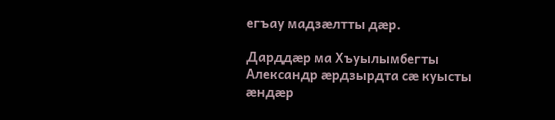егъау мадзæлтты дæр.

Дарддæр ма Хъуылымбегты Александр æрдзырдта сæ куысты æндæр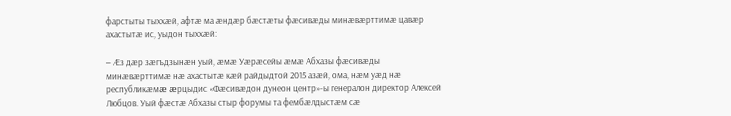фарстыты тыххæй, афтæ ма æндæр бæстæты фæсивæды минæвæрттимæ цавæр ахастытæ ис, уыдон тыххæй:

– Æз дæр зæгъдзынæн уый, æмæ Уæрæсейы æмæ Абхазы фæсивæды минæвæрттимæ нæ ахастытæ кæй райдыдтой 2015 азæй, ома, нæм уæд нæ республикæмæ æрцыдис «Фæсивæдон дунеон центр»-ы генералон директор Алексей Любцов. Уый фæстæ Абхазы стыр форумы та фембæлдыстæм сæ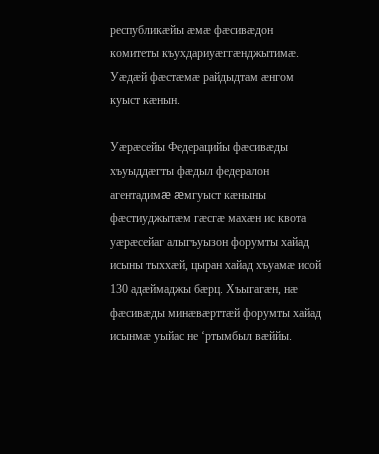республикæйы æмæ фæсивæдон комитеты къухдариуæггæнджытимæ. Уæдæй фæстæмæ райдыдтам æнгом куыст кæнын.

Уæрæсейы Федерацийы фæсивæды хъуыддæгты фæдыл федералон агентадимæ æмгуыст кæныны фæстиуджытæм гæсгæ махæн ис квота уæрæсейаг алыгъуызон форумты хайад исыны тыххæй, цыран хайад хъуамæ исой 130 адæймаджы бæрц. Хъыгагæн, нæ фæсивæды минæвæрттæй форумты хайад исынмæ уыйас не ‘ртымбыл вæййы.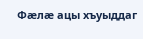Фæлæ ацы хъуыддаг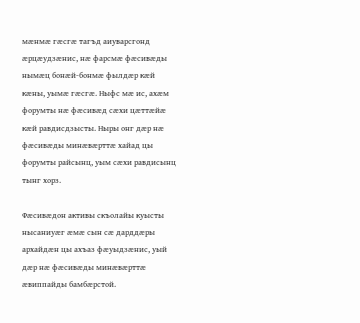мæнмæ гæсгæ тагъд аиуварсгонд æрцæудзæнис, нæ фарсмæ фæсивæды нымæц бонæй-бонмæ фылдæр кæй кæны, уымæ гæсгæ. Ныфс мæ ис, ахæм форумты нæ фæсивæд сæхи цæттæйæ кæй равдисдзысты. Ныры онг дæр нæ фæсивæды минæвæрттæ хайад цы форумты райсынц, уым сæхи равдисынц тынг хорз.

Фæсивæдон активы скъолайы куысты нысаниуæг æмæ сын сæ дарддæры архайдæн цы ахъаз фæуыдзæнис, уый дæр нæ фæсивæды минæвæрттæ æвиппайды бамбæрстой.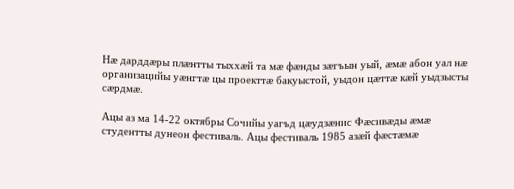Нæ дарддæры плæнтты тыххæй та мæ фæнды зæгъын уый, æмæ абон уал нæ организацийы уæнгтæ цы проекттæ бакуыстой, уыдон цæттæ кæй уыдзысты сæрдмæ.

Ацы аз ма 14-22 октябры Сочийы уагъд цæудзæнис Фæсивæды æмæ студентты дунеон фестиваль. Ацы фестиваль 1985 азæй фæстæмæ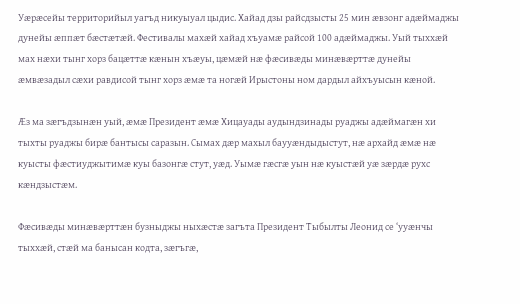Уæрæсейы территорийыл уагъд никуыуал цыдис. Хайад дзы райсдзысты 25 мин æвзонг адæймаджы дунейы æппæт бæстæтæй. Фестивалы махæй хайад хъуамæ райсой 100 адæймаджы. Уый тыххæй мах нæхи тынг хорз бацæттæ кæнын хъæуы, цæмæй нæ фæсивæды минæвæрттæ дунейы æмвæзадыл сæхи равдисой тынг хорз æмæ та ногæй Ирыстоны ном дардыл айхъуысын кæной.

Æз ма зæгъдзынæн уый, æмæ Президент æмæ Хицауады аудындзинады руаджы адæймагæн хи тыхты руаджы бирæ бантысы саразын. Сымах дæр махыл баууæндыдыстут, нæ архайд æмæ нæ куысты фæстиуджытимæ куы базонгæ стут, уæд. Уымæ гæсгæ уын нæ куыстæй уæ зæрдæ рухс кæндзыстæм.

Фæсивæды минæвæрттæн бузныджы ныхæстæ загъта Президент Тыбылты Леонид се ‘ууæнчы тыххæй, стæй ма банысан кодта, зæгъгæ,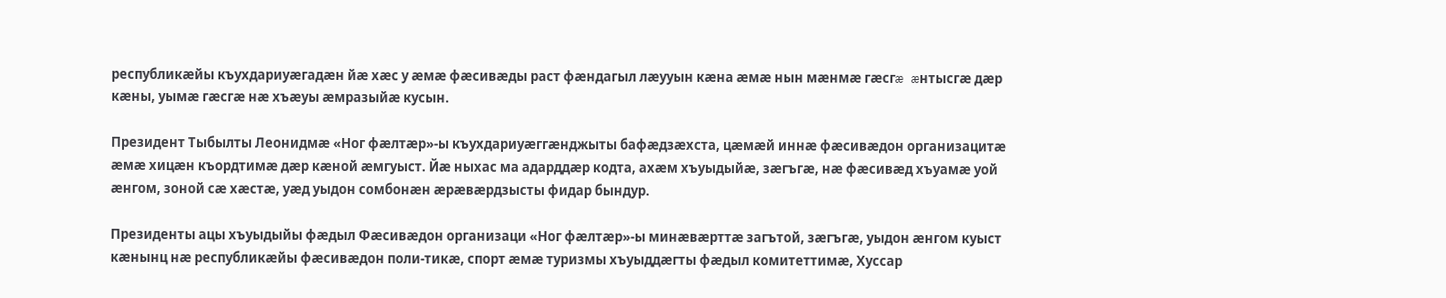республикæйы къухдариуæгадæн йæ хæс у æмæ фæсивæды раст фæндагыл лæууын кæна æмæ нын мæнмæ гæсгæ æнтысгæ дæр кæны, уымæ гæсгæ нæ хъæуы æмразыйæ кусын.

Президент Тыбылты Леонидмæ «Ног фæлтæр»-ы къухдариуæггæнджыты бафæдзæхста, цæмæй иннæ фæсивæдон организацитæ æмæ хицæн къордтимæ дæр кæной æмгуыст. Йæ ныхас ма адарддæр кодта, ахæм хъуыдыйæ, зæгъгæ, нæ фæсивæд хъуамæ уой æнгом, зоной сæ хæстæ, уæд уыдон сомбонæн æрæвæрдзысты фидар бындур.

Президенты ацы хъуыдыйы фæдыл Фæсивæдон организаци «Ног фæлтæр»-ы минæвæрттæ загътой, зæгъгæ, уыдон æнгом куыст кæнынц нæ республикæйы фæсивæдон поли-тикæ, спорт æмæ туризмы хъуыддæгты фæдыл комитеттимæ, Хуссар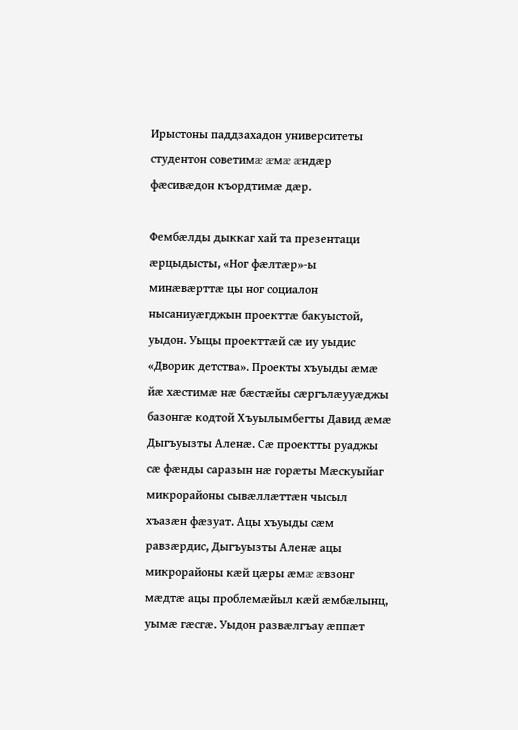Ирыстоны паддзахадон университеты студентон советимæ æмæ æндæр фæсивæдон къордтимæ дæр.

Фембæлды дыккаг хай та презентаци æрцыдысты, «Ног фæлтæр»-ы минæвæрттæ цы ног социалон нысаниуæгджын проекттæ бакуыстой, уыдон. Уыцы проекттæй сæ иу уыдис «Дворик детства». Проекты хъуыды æмæ йæ хæстимæ нæ бæстæйы сæргълæууæджы базонгæ кодтой Хъуылымбегты Давид æмæ Дыгъуызты Аленæ. Сæ проектты руаджы сæ фæнды саразын нæ горæты Мæскуыйаг микрорайоны сывæллæттæн чысыл хъазæн фæзуат. Ацы хъуыды сæм равзæрдис, Дыгъуызты Аленæ ацы микрорайоны кæй цæры æмæ æвзонг мæдтæ ацы проблемæйыл кæй æмбæлынц, уымæ гæсгæ. Уыдон развæлгъау æппæт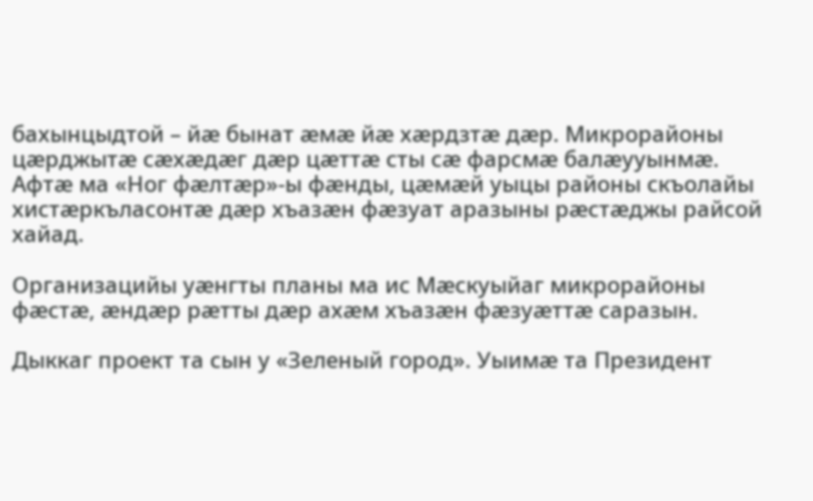бахынцыдтой – йæ бынат æмæ йæ хæрдзтæ дæр. Микрорайоны цæрджытæ сæхæдæг дæр цæттæ сты сæ фарсмæ балæууынмæ. Афтæ ма «Ног фæлтæр»-ы фæнды, цæмæй уыцы районы скъолайы хистæркъласонтæ дæр хъазæн фæзуат аразыны рæстæджы райсой хайад.

Организацийы уæнгты планы ма ис Мæскуыйаг микрорайоны фæстæ, æндæр рæтты дæр ахæм хъазæн фæзуæттæ саразын.

Дыккаг проект та сын у «Зеленый город». Уыимæ та Президент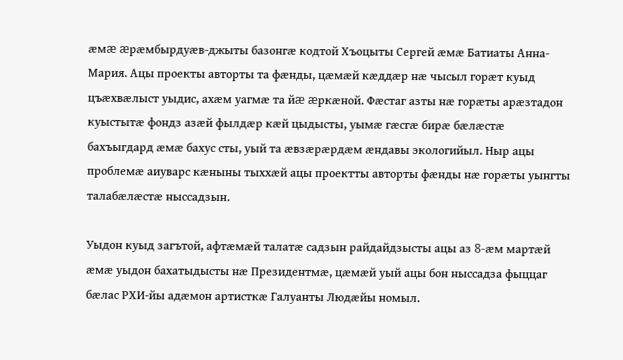æмæ æрæмбырдуæв-джыты базонгæ кодтой Хъоцыты Сергей æмæ Батиаты Анна-Мария. Ацы проекты авторты та фæнды, цæмæй кæддæр нæ чысыл горæт куыд цъæхвæлыст уыдис, ахæм уагмæ та йæ æркæной. Фæстаг азты нæ горæты арæзтадон куыстытæ фондз азæй фылдæр кæй цыдысты, уымæ гæсгæ бирæ бæлæстæ бахъыгдард æмæ бахус сты, уый та æвзæрæрдæм æндавы экологийыл. Ныр ацы проблемæ аиуварс кæныны тыххæй ацы проектты авторты фæнды нæ горæты уынгты талабæлæстæ ныссадзын.

Уыдон куыд загътой, афтæмæй талатæ садзын райдайдзысты ацы аз 8-æм мартæй æмæ уыдон бахатыдысты нæ Президентмæ, цæмæй уый ацы бон ныссадза фыццаг бæлас РХИ-йы адæмон артисткæ Галуанты Людæйы номыл.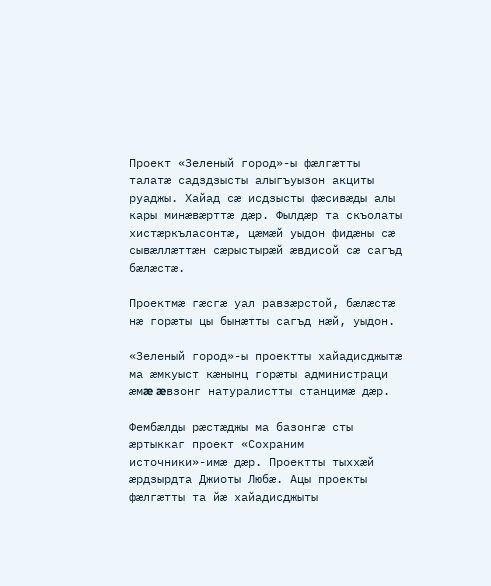Проект «Зеленый город»-ы фæлгæтты талатæ садздзысты алыгъуызон акциты руаджы. Хайад сæ исдзысты фæсивæды алы кары минæвæрттæ дæр. Фылдæр та скъолаты хистæркъласонтæ, цæмæй уыдон фидæны сæ сывæллæттæн сæрыстырæй æвдисой сæ сагъд бæлæстæ.

Проектмæ гæсгæ уал равзæрстой, бæлæстæ нæ горæты цы бынæтты сагъд нæй, уыдон.

«Зеленый город»-ы проектты хайадисджытæ ма æмкуыст кæнынц горæты администраци æмæ æвзонг натуралистты станцимæ дæр.

Фембæлды рæстæджы ма базонгæ сты æртыккаг проект «Сохраним источники»-имæ дæр. Проектты тыххæй æрдзырдта Джиоты Любæ. Ацы проекты фæлгæтты та йæ хайадисджыты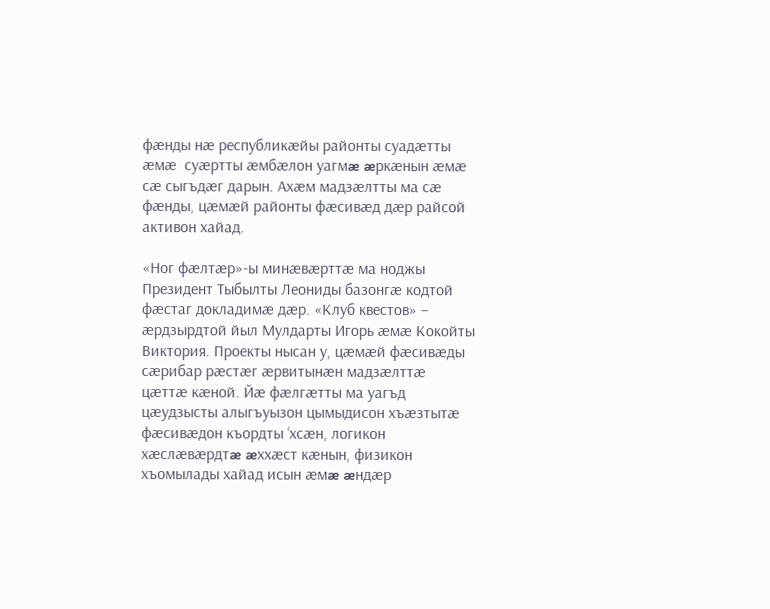фæнды нæ республикæйы районты суадæтты æмæ  суæртты æмбæлон уагмæ æркæнын æмæ сæ сыгъдæг дарын. Ахæм мадзæлтты ма сæ фæнды, цæмæй районты фæсивæд дæр райсой активон хайад.

«Ног фæлтæр»-ы минæвæрттæ ма ноджы Президент Тыбылты Леониды базонгæ кодтой фæстаг докладимæ дæр. «Клуб квестов» – æрдзырдтой йыл Мулдарты Игорь æмæ Кокойты Виктория. Проекты нысан у, цæмæй фæсивæды сæрибар рæстæг æрвитынæн мадзæлттæ цæттæ кæной. Йæ фæлгæтты ма уагъд цæудзысты алыгъуызон цымыдисон хъæзтытæ фæсивæдон къордты ‘хсæн, логикон хæслæвæрдтæ æххæст кæнын, физикон хъомылады хайад исын æмæ æндæр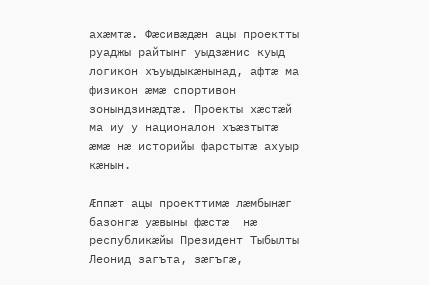ахæмтæ. Фæсивæдæн ацы проектты руаджы райтынг уыдзæнис куыд логикон хъуыдыкæнынад, афтæ ма физикон æмæ спортивон зонындзинæдтæ. Проекты хæстæй ма иу у националон хъæзтытæ æмæ нæ историйы фарстытæ ахуыр кæнын.

Æппæт ацы проекттимæ лæмбынæг базонгæ уæвыны фæстæ  нæ республикæйы Президент Тыбылты Леонид загъта, зæгъгæ,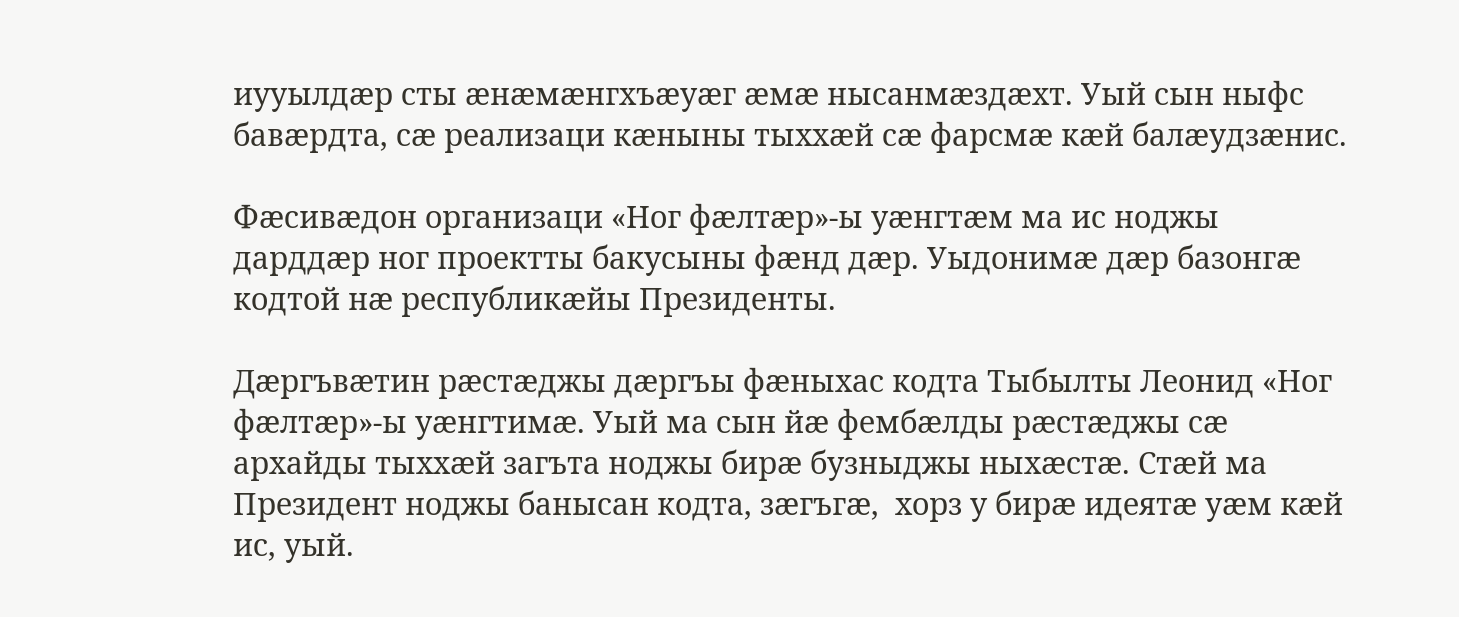иууылдæр сты æнæмæнгхъæуæг æмæ нысанмæздæхт. Уый сын ныфс бавæрдта, сæ реализаци кæныны тыххæй сæ фарсмæ кæй балæудзæнис.

Фæсивæдон организаци «Ног фæлтæр»-ы уæнгтæм ма ис ноджы дарддæр ног проектты бакусыны фæнд дæр. Уыдонимæ дæр базонгæ кодтой нæ республикæйы Президенты.

Дæргъвæтин рæстæджы дæргъы фæныхас кодта Тыбылты Леонид «Ног фæлтæр»-ы уæнгтимæ. Уый ма сын йæ фембæлды рæстæджы сæ архайды тыххæй загъта ноджы бирæ бузныджы ныхæстæ. Стæй ма Президент ноджы банысан кодта, зæгъгæ,  хорз у бирæ идеятæ уæм кæй ис, уый.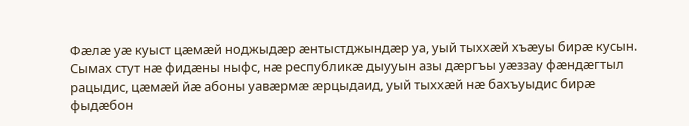Фæлæ уæ куыст цæмæй ноджыдæр æнтыстджындæр уа, уый тыххæй хъæуы бирæ кусын. Сымах стут нæ фидæны ныфс, нæ республикæ дыууын азы дæргъы уæззау фæндæгтыл рацыдис, цæмæй йæ абоны уавæрмæ æрцыдаид, уый тыххæй нæ бахъуыдис бирæ фыдæбон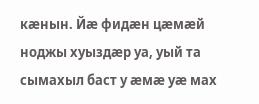кæнын. Йæ фидæн цæмæй ноджы хуыздæр уа, уый та сымахыл баст у æмæ уæ мах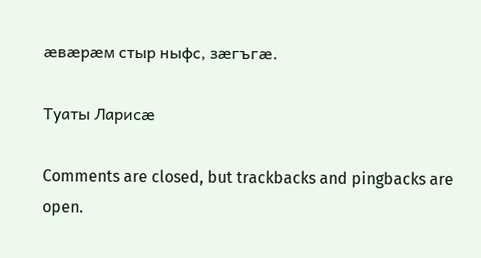æвæрæм стыр ныфс, зæгъгæ.

Туаты Ларисæ

Comments are closed, but trackbacks and pingbacks are open.